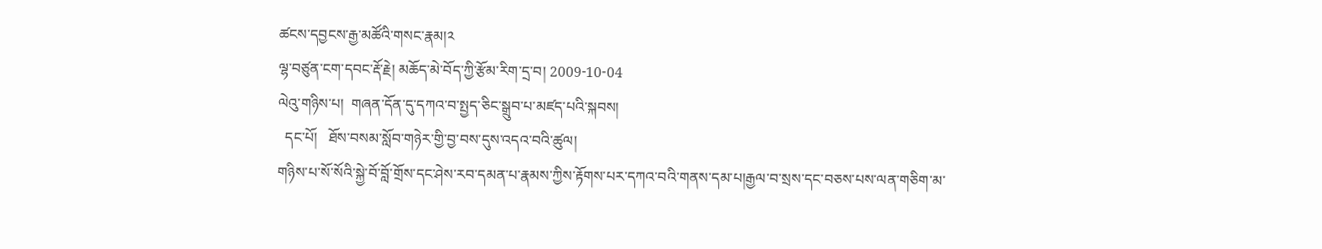ཚངས་དབྱངས་རྒྱ་མཚོའི་གསང་རྣམ།༢
ལྷ་བཙུན་ངག་དབང་རྡོ་རྗེ། མཆོད་མེ་བོད་ཀྱི་རྩོམ་རིག་དྲ་བ། 2009-10-04
ལེའུ་གཉིས་པ།  གཞན་དོན་དུ་དཀའ་བ་སྤྱད་ཅིང་སྒྲུབ་པ་མཛད་པའི་སྐབས།
  དང་པོ།   ཐོས་བསམ་སློབ་གཉེར་གྱི་བྱ་བས་དུས་འདའ་བའི་ཚུལ།
གཉིས་པ་སོ་སོའི་སྐྱེ་བོ་བློ་གྲོས་དང་ཤེས་རབ་དམན་པ་རྣམས་ཀྱིས་རྟོགས་པར་དཀའ་བའི་གནས་དམ་པ།རྒྱལ་བ་སྲས་དང་བཅས་པས་ལན་གཅིག་མ་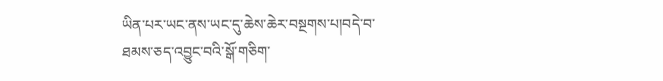ཡིན་པར་ཡང་ནས་ཡང་དུ་ཆེས་ཆེར་བསྔགས་པ།བདེ་བ་ཐམས་ཅད་འབྱུང་བའི་སྒོ་གཅིག་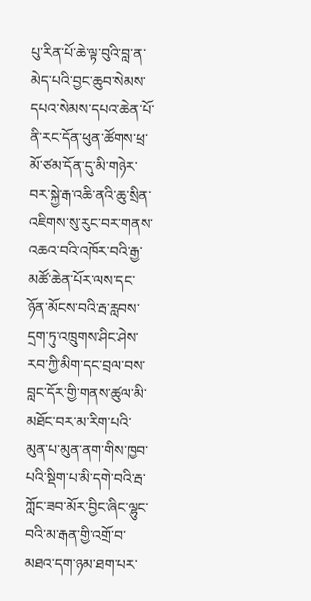པུ་རིན་པོ་ཆེ་ལྟ་བུའི་བླ་ན་མེད་པའི་བྱང་ཆུབ་སེམས་དཔའ་སེམས་དཔའ་ཆེན་པོ་ནི་རང་དོན་ཕུན་ཚོགས་ཕྲ་མོ་ཙམ་དོན་དུ་མི་གཉེར་བར་སྐྱེ་རྒ་འཆི་ནའི་ཆུ་སྲིན་འཇིགས་སུ་རུང་བར་གནས་འཆའ་བའི་འཁོར་བའི་རྒྱ་མཚོ་ཆེན་པོར་ལས་དང་ཉོན་མོངས་བའི་རྦ་རླབས་དྲག་ཏུ་འཁྲུགས་ཤིང་ཤེས་རབ་ཀྱི་མིག་དང་བྲལ་བས་བླང་དོར་གྱི་གནས་ཚུལ་མི་མཐོང་བར་མ་རིག་པའི་མུན་པ་མུན་ནག་གིས་ཁྱབ་པའི་སྡིག་པ་མི་དགེ་བའི་རྦ་ཀློང་ཟབ་མོར་བྱིང་ཞིང་ལྷུང་བའི་མ་རྒན་གྱི་འགྲོ་བ་མཐའ་དག་ཉམ་ཐག་པར་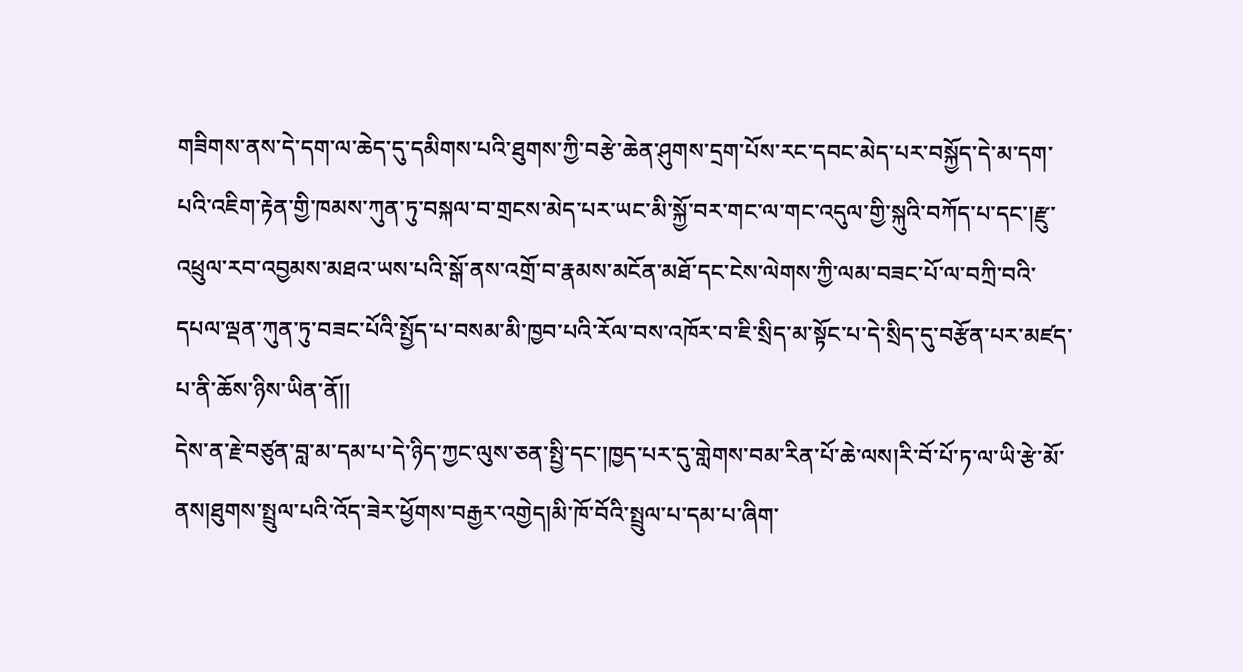གཟིགས་ནས་དེ་དག་ལ་ཆེད་དུ་དམིགས་པའི་ཐུགས་ཀྱི་བརྩེ་ཆེན་ཤུགས་དྲག་པོས་རང་དབང་མེད་པར་བསྐྱོད་དེ་མ་དག་པའི་འཇིག་རྟེན་གྱི་ཁམས་ཀུན་ཏུ་བསྐལ་བ་གྲངས་མེད་པར་ཡང་མི་སྐྱོ་བར་གང་ལ་གང་འདུལ་གྱི་སྐུའི་བཀོད་པ་དང་།རྫུ་འཕྲུལ་རབ་འབྱམས་མཐའ་ཡས་པའི་སྒོ་ནས་འགྲོ་བ་རྣམས་མངོན་མཐོ་དང་ངེས་ལེགས་ཀྱི་ལམ་བཟང་པོ་ལ་བཀྲི་བའི་དཔལ་ལྡན་ཀུན་ཏུ་བཟང་པོའི་སྤྱོད་པ་བསམ་མི་ཁྱབ་པའི་རོལ་བས་འཁོར་བ་ཇི་སྲིད་མ་སྟོང་པ་དེ་སྲིད་དུ་བརྩོན་པར་མཛད་པ་ནི་ཆོས་ཉིས་ཡིན་ནོ།།
དེས་ན་རྗེ་བཙུན་བླ་མ་དམ་པ་དེ་ཉིད་ཀྱང་ལུས་ཅན་སྤྱི་དང་།ཁྱད་པར་དུ་གླེགས་བམ་རིན་པོ་ཆེ་ལས།རི་བོ་པོ་ཏ་ལ་ཡི་རྩེ་མོ་ནས།ཐུགས་སྤྲུལ་པའི་འོད་ཟེར་ཕྱོགས་བརྒྱར་འགྱེད།མི་ཁོ་བོའི་སྤྲུལ་པ་དམ་པ་ཞིག་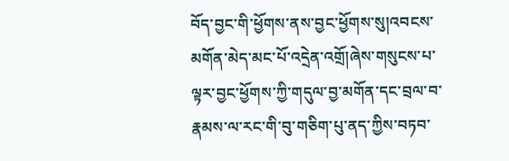བོད་བྱང་གི་ཕྱོགས་ནས་བྱང་ཕྱོགས་སུ།འབངས་མགོན་མེད་མང་པོ་འདྲེན་འགྲོ།ཞེས་གསུངས་པ་ལྟར་བྱང་ཕྱོགས་ཀྱི་གདུལ་བྱ་མགོན་དང་བྲལ་བ་རྣམས་ལ་རང་གི་བུ་གཅིག་པུ་ནད་ཀྱིས་བཏབ་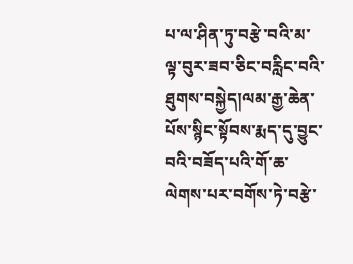པ་ལ་ཤིན་ཏུ་བརྩེ་བའི་མ་ལྟ་བུར་ཟབ་ཅིང་བརླིང་བའི་ཐུགས་བསྐྱེད།ལམ་རྒྱ་ཆེན་པོས་སྙིང་སྟོབས་རྨད་དུ་བྱུང་བའི་བཟོད་པའི་གོ་ཆ་ལེགས་པར་བགོས་ཏེ་བརྩེ་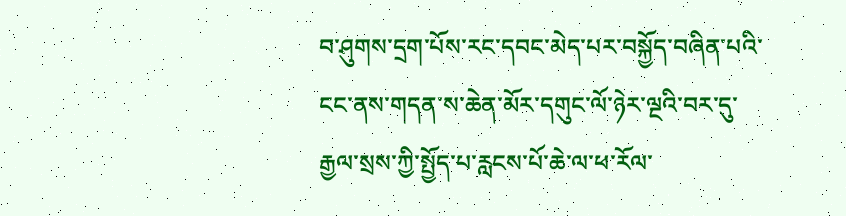བ་ཤུགས་དྲག་པོས་རང་དབང་མེད་པར་བསྐྱོད་བཞིན་པའི་ངང་ནས་གདན་ས་ཆེན་མོར་དགུང་ལོ་ཉེར་ལྔའི་བར་དུ་རྒྱལ་སྲས་ཀྱི་སྤྱོད་པ་རླངས་པོ་ཆེ་ལ་ཕ་རོལ་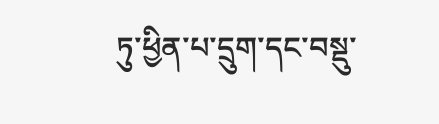ཏུ་ཕྱིན་པ་དྲུག་དང་བསྡུ་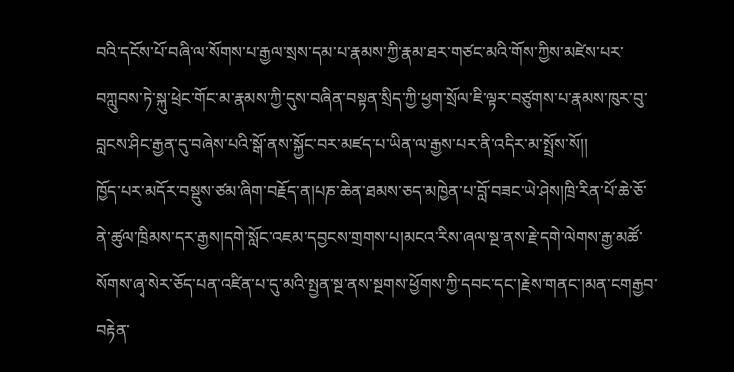བའི་དངོས་པོ་བཞི་ལ་སོགས་པ་རྒྱལ་སྲས་དམ་པ་རྣམས་ཀྱི་རྣམ་ཐར་གཙང་མའི་གོས་ཀྱིས་མཛེས་པར་བཀླུབས་ཏེ་སྐུ་ཕྲེང་གོང་མ་རྣམས་ཀྱི་དུས་བཞིན་བསྟན་སྲིད་ཀྱི་ཕྱག་སྲོལ་ཇི་ལྟར་བཙུགས་པ་རྣམས་ཁུར་བུ་བླངས་ཤིང་རྒྱན་དུ་བཞེས་པའི་སྒོ་ནས་སྐྱོང་བར་མཛད་པ་ཡིན་ལ་རྒྱས་པར་ནི་འདིར་མ་སྤྲོས་སོ།།
ཁྱོད་པར་མདོར་བསྡུས་ཙམ་ཞིག་བརྗོད་ན།པཎ་ཆེན་ཐམས་ཅད་མཁྱེན་པ་བློ་བཟང་ཡེ་ཤེས།ཁྲི་རིན་པོ་ཆེ་ཅོ་ནེ་ཚུལ་ཁྲིམས་དར་རྒྱས།དགེ་སློང་འཇམ་དབྱངས་གྲགས་པ།མངའ་རིས་ཞལ་སྔ་ནས་རྗེ་དགེ་ལེགས་རྒྱ་མཚོ་སོགས་ཞྭ་སེར་ཅོད་པན་འཛིན་པ་དུ་མའི་སྤྱན་སྔ་ནས་སྔགས་ཕྱོགས་ཀྱི་དབང་དང་།རྗེས་གནང་།མན་ངགརྒྱབ་བརྟེན་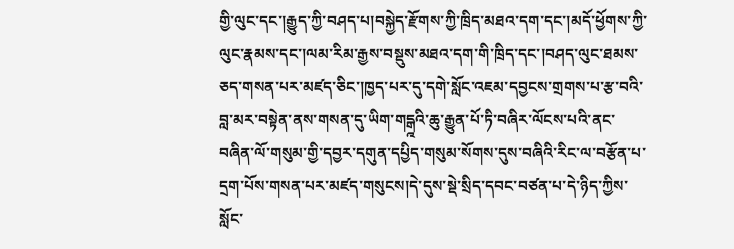གྱི་ལུང་དང་།རྒྱུད་ཀྱི་བཤད་པ།བསྐྱེད་རྫོགས་ཀྱི་ཁྲིད་མཐའ་དག་དང་།མདོ་ཕྱོགས་ཀྱི་ལུང་རྣམས་དང་།ལམ་རིམ་རྒྱས་བསྡུས་མཐའ་དག་གི་ཁྲིད་དང་།བཤད་ལུང་ཐམས་ཅད་གསན་པར་མཛད་ཅིང་།ཁྱད་པར་དུ་དགེ་སློང་འཇམ་དབྱངས་གྲགས་པ་རྩ་བའི་བླ་མར་བསྟེན་ནས་གསན་དུ་ཡིག་གདྒྰའི་ཆུ་རྒྱུན་པོ་ཏི་བཞིར་ལོངས་པའི་ནང་བཞིན་ལོ་གསུམ་གྱི་དབྱར་དགུན་དཔྱིད་གསུམ་སོགས་དུས་བཞིའི་རིང་ལ་བརྩོན་པ་དྲག་པོས་གསན་པར་མཛད་གསུངས།དེ་དུས་སྡེ་སྲིད་དབང་བཙན་པ་དེ་ཉིད་ཀྱིས་སློང་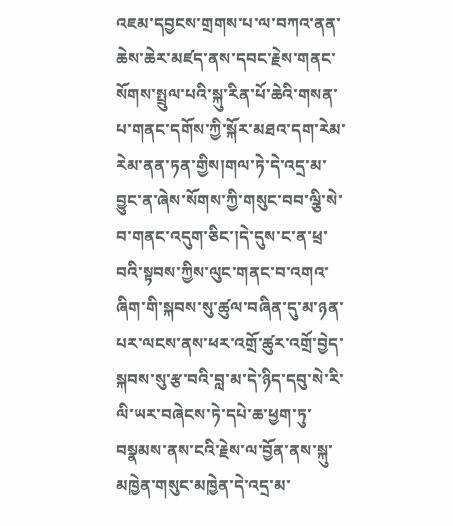འཇམ་དབྱངས་གྲགས་པ་ལ་བཀའ་ནན་ཆེས་ཆེར་མཛད་ནས་དབང་རྗེས་གནང་སོགས་སྤྲུལ་པའི་སྐུ་རིན་པོ་ཆེའི་གསན་པ་གནང་དགོས་ཀྱི་སྐོར་མཐའ་དག་རེམ་རེམ་ནན་ཏན་གྱིས།གལ་ཏེ་དེ་འདྲ་མ་བྱུང་ན་ཞེས་སོགས་ཀྱི་གསུང་བབ་ལྕི་སེ་བ་གནང་འདུག་ཅིང་།དེ་དུས་ང་ན་ཕྲ་བའི་སྟབས་ཀྱིས་ལུང་གནང་བ་འགའ་ཞིག་གི་སྐབས་སུ་ཚུལ་བཞིན་དུ་མ་ཉན་པར་ལངས་ནས་ཕར་འགྲོ་ཚུར་འགྲོ་བྱེད་སྐབས་སུ་རྩ་བའི་བླ་མ་དེ་ཉིད་དབུ་སེ་རི་ལི་ཡར་བཞེངས་ཏེ་དཔེ་ཆ་ཕྱག་ཏུ་བསྣམས་ནས་ངའི་རྗེས་ལ་བྱོན་ནས་སྐུ་མཁྱེན་གསུང་མཁྱེན་དེ་འདྲ་མ་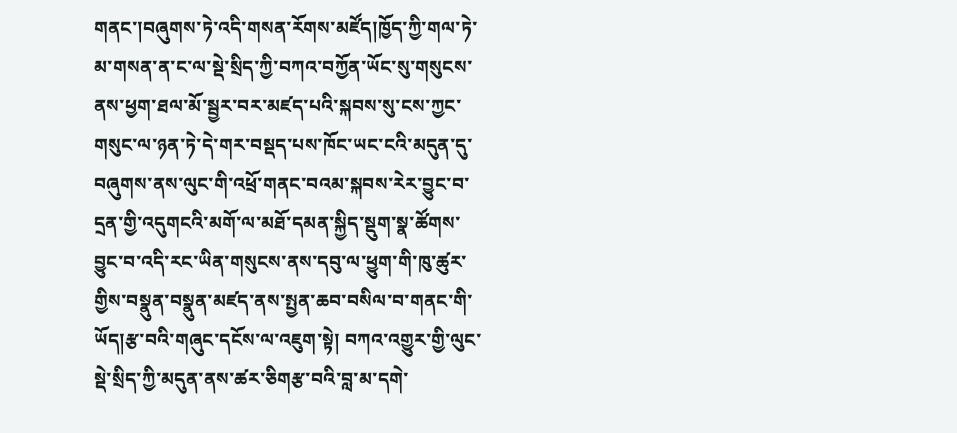གནང་།བཞུགས་ཏེ་འདི་གསན་རོགས་མཛོད།ཁྱོད་ཀྱི་གལ་ཏེ་མ་གསན་ན་ང་ལ་སྡེ་སྲིད་ཀྱི་བཀའ་བཀྱོན་ཡོང་སུ་གསུངས་ནས་ཕྱག་ཐལ་མོ་སྦྱར་བར་མཛད་པའི་སྐབས་སུ་ངས་ཀྱང་གསུང་ལ་ཉན་ཏེ་དེ་གར་བསྡད་པས་ཁོང་ཡང་ངའི་མདུན་དུ་བཞུགས་ནས་ལུང་གི་འཕྲོ་གནང་བའམ་སྐབས་རེར་བྱུང་བ་དྲན་གྱི་འདུགངའི་མགོ་ལ་མཐོ་དམན་སྐྱིད་སྡུག་སྣ་ཚོགས་བྱུང་བ་འདི་རང་ཡིན་གསུངས་ནས་དབུ་ལ་ཕྱུག་གི་ཁུ་ཚུར་གྱིས་བསྣུན་བསྣུན་མཛད་ནས་སྤྱན་ཆབ་བསིལ་བ་གནང་གི་ཡོད།རྩ་བའི་གཞུང་དངོས་ལ་འཇུག་སྟེ། བཀའ་འགྱུར་གྱི་ལུང་སྡེ་སྲིད་ཀྱི་མདུན་ནས་ཚར་ཅིགརྩ་བའི་བླ་མ་དགེ་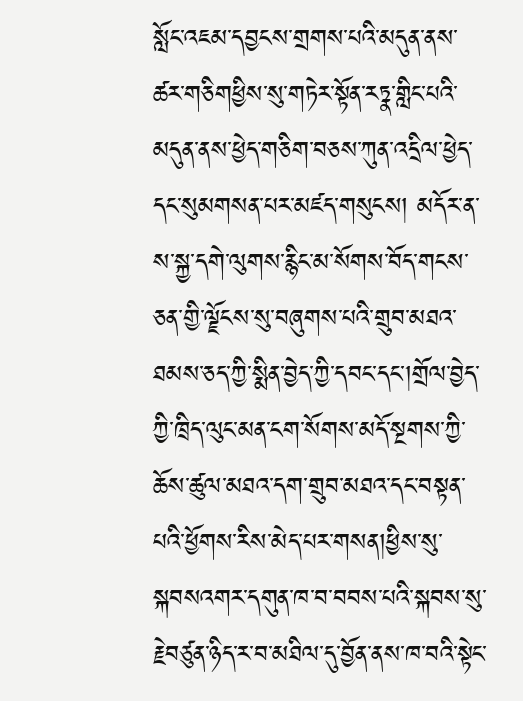སློང་འཇམ་དབྱངས་གྲགས་པའི་མདུན་ནས་ཚར་གཅིགཕྱིས་སུ་གཏེར་སྟོན་རཏྣ་གླིང་པའི་མདུན་ནས་ཕྱེད་གཅིག་བཅས་ཀུན་འདྲིལ་ཕྱེད་དང་སུམགསན་པར་མཛད་གསུངས། མདོར་ན་ས་སྐྱ་དགེ་ལུགས་རྙིང་མ་སོགས་བོད་གངས་ཅན་གྱི་ལྗོངས་སུ་བཞུགས་པའི་གྲུབ་མཐའ་ཐམས་ཅད་ཀྱི་སྨིན་བྱེད་ཀྱི་དབང་དང་།གྲོལ་བྱེད་ཀྱི་ཁྲིད་ལུང་མན་ངག་སོགས་མདོ་སྔགས་ཀྱི་ཆོས་ཚུལ་མཐའ་དག་གྲུབ་མཐའ་དང་བསྟན་པའི་ཕྱོགས་རིས་མེད་པར་གསན།ཕྱིས་སུ་སྐབསའགར་དགུན་ཁ་བ་བབས་པའི་སྐབས་སུ་རྗེབཙུན་ཉིད་ར་བ་མཐིལ་དུ་བྱོན་ནས་ཁ་བའི་སྟེང་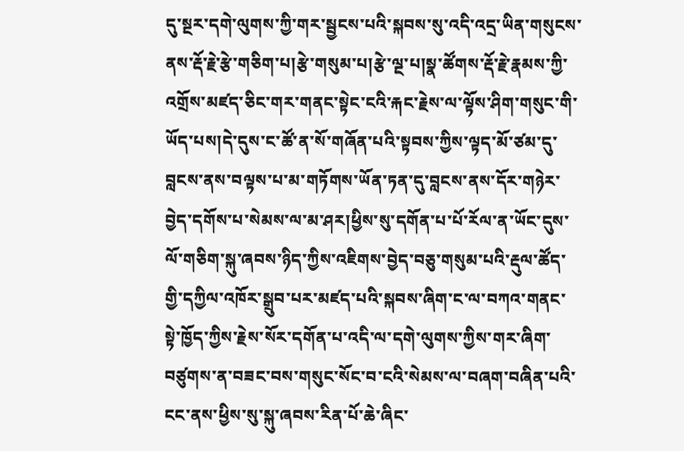དུ་སྔར་དགེ་ལུགས་ཀྱི་གར་སྦྱངས་པའི་སྐབས་སུ་འདི་འདྲ་ཡིན་གསུངས་ནས་རྡོ་རྗེ་རྩེ་གཅིག་པ།རྩེ་གསུམ་པ།རྩེ་ལྔ་པ།སྣ་ཚོགས་རྡོ་རྗེ་རྣམས་ཀྱི་འགྲོས་མཛད་ཅིང་གར་གནང་སྟེང་ངའི་རྐང་རྗེས་ལ་ལྟོས་ཤིག་གསུང་གི་ཡོད་པས།དེ་དུས་ང་ཚོ་ན་སོ་གཞོན་པའི་སྟབས་ཀྱིས་ལྟད་མོ་ཙམ་དུ་བླངས་ནས་བལྟས་པ་མ་གཏོགས་ཡོན་ཏན་དུ་བླངས་ནས་དོར་གཉེར་བྱེད་དགོས་པ་སེམས་ལ་མ་ཤར།ཕྱིས་སུ་དགོན་པ་པོ་རོལ་ན་ཡོང་དུས་ལོ་གཅིག་སྐུ་ཞབས་ཉིད་ཀྱིས་འཇིགས་བྱེད་བཅུ་གསུམ་པའི་རྡུལ་ཚོད་གྱི་དཀྱིལ་འཁོར་སྒྲུབ་པར་མཛད་པའི་སྐབས་ཞིག་ང་ལ་བཀའ་གནང་སྟེ་ཁྱོད་ཀྱིས་རྗེས་སོར་དགོན་པ་འདི་ལ་དགེ་ལུགས་ཀྱིས་གར་ཞིག་བཙུགས་ན་བཟང་བས་གསུང་སོང་བ་ངའི་སེམས་ལ་བཞག་བཞིན་པའི་ངང་ནས་ཕྱིས་སུ་སྐུ་ཞབས་རིན་པོ་ཆེ་ཞིང་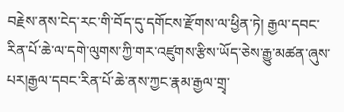བརྗེས་ནས་ངེད་རང་གི་བོད་དུ་དགོངས་རྫོགས་ལ་ཕྱིན་ཏེ། རྒྱལ་དབང་རིན་པོ་ཆེ་ལ་དགེ་ལུགས་ཀྱི་གར་འཛུགས་རྩིས་ཡོད་ཅེས་རྒྱུ་མཚན་ཞུས་པར།རྒྱལ་དབང་རིན་པོ་ཆེ་ནས་ཀྱང་རྣམ་རྒྱལ་གྲྭ་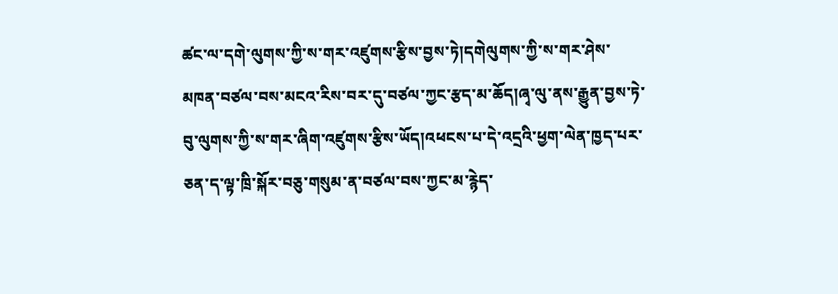ཚང་ལ་དགེ་ལུགས་ཀྱི་ས་གར་འཛུགས་རྩིས་བྱས་ཏེ།དགེལུགས་ཀྱི་ས་གར་ཤེས་མཁན་བཙལ་བས་མངའ་རིས་བར་དུ་བཙལ་ཀྱང་རྩད་མ་ཆོད།ཞྭ་ལུ་ནས་རྒྱུན་བྱས་ཏེ་བུ་ལུགས་ཀྱི་ས་གར་ཞིག་འཛུགས་རྩིས་ཡོད།འཕངས་པ་དེ་འདྲའི་ཕྱག་ལེན་ཁྱད་པར་ཅན་ད་ལྟ་ཁྲི་སྐོར་བཅུ་གསུམ་ན་བཙལ་བས་ཀྱང་མ་རྙེད་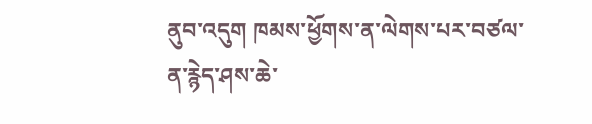ནུབ་འདུག ཁམས་ཕྱོགས་ན་ལེགས་པར་བཙལ་ན་རྙེད་ཤས་ཆེ་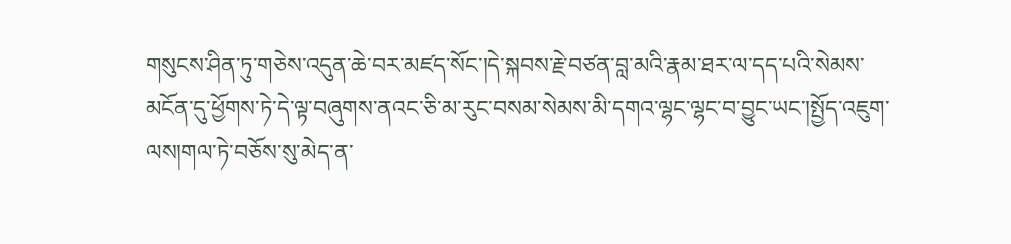གསུངས་ཤིན་ཏུ་གཅེས་འདུན་ཆེ་བར་མཛད་སོང་།དེ་སྐབས་རྗེ་བཙན་བླ་མའི་རྣམ་ཐར་ལ་དད་པའི་སེམས་མངོན་དུ་ཕྱོགས་ཏེ་དེ་ལྟ་བཞུགས་ནའང་ཅི་མ་རུང་བསམ་སེམས་མི་དགའ་ལྷང་ལྷང་བ་བྱུང་ཡང་།སྤྱོད་འཇུག་ལས།གལ་ཏེ་བཅོས་སུ་མེད་ན་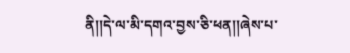ནི།།དེ་ལ་མི་དགའ་བྱས་ཅི་ཕན།།ཞེས་པ་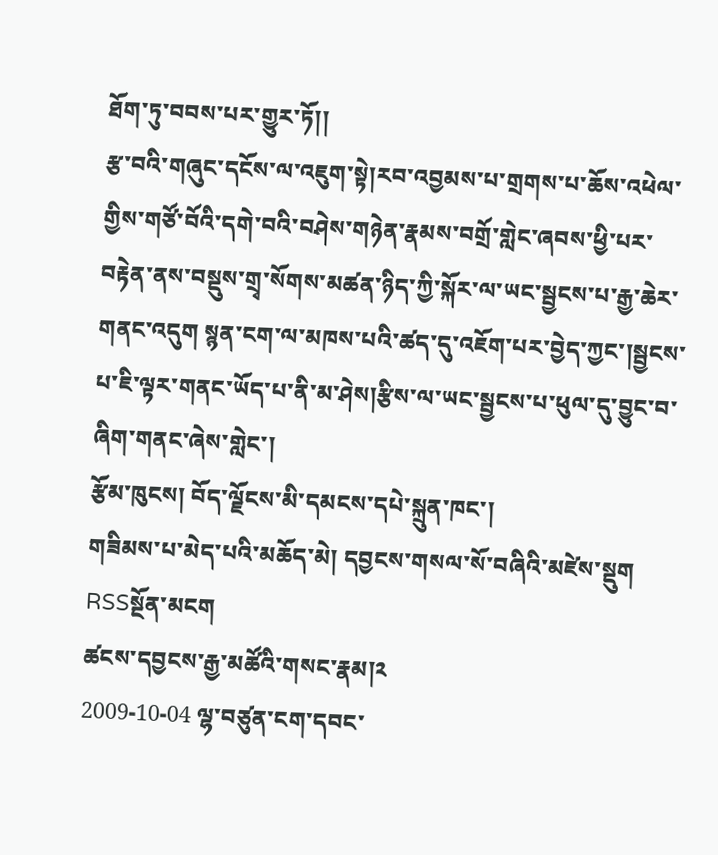ཐོག་ཏུ་བབས་པར་གྱུར་ཏོ།།
རྩ་བའི་གཞུང་དངོས་ལ་འཇུག་སྟེ།རབ་འབྱམས་པ་གྲགས་པ་ཆོས་འཕེལ་གྱིས་གཙོ་བོའི་དགེ་བའི་བཤེས་གཉེན་རྣམས་བགྲོ་གླེང་ཞབས་ཕྱི་པར་བརྟེན་ནས་བསྡུས་གྲྭ་སོགས་མཚན་ཉིད་ཀྱི་སྐོར་ལ་ཡང་སྦྱངས་པ་རྒྱ་ཆེར་གནང་འདུག སྙན་ངག་ལ་མཁས་པའི་ཚད་དུ་འཇོག་པར་བྱེད་ཀྱང་།སྦྱངས་པ་ཇི་ལྟར་གནང་ཡོད་པ་ནི་མ་ཤེས།རྩིས་ལ་ཡང་སྦྱངས་པ་ཕུལ་དུ་བྱུང་བ་ཞིག་གནང་ཞེས་གླེང་།
རྩོམ་ཁུངས། བོད་ལྗོངས་མི་དམངས་དཔེ་སྐྲུན་ཁང་།
གཟིམས་པ་མེད་པའི་མཆོད་མེ། དབྱངས་གསལ་སོ་བཞིའི་མཛེས་སྡུག  RSSསྔོན་མངག
ཚངས་དབྱངས་རྒྱ་མཚོའི་གསང་རྣམ།༢
2009-10-04 ལྷ་བཙུན་ངག་དབང་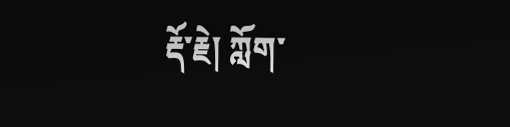རྡོ་རྗེ། ཀློག་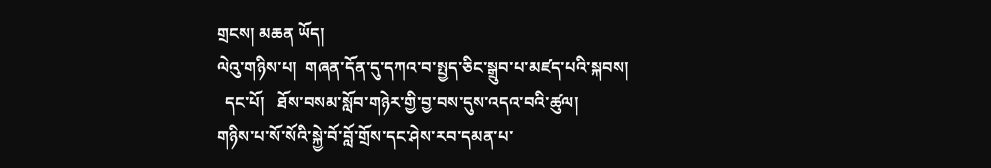གྲངས། མཆན ཡོད།
ལེའུ་གཉིས་པ།  གཞན་དོན་དུ་དཀའ་བ་སྤྱད་ཅིང་སྒྲུབ་པ་མཛད་པའི་སྐབས།
  དང་པོ།   ཐོས་བསམ་སློབ་གཉེར་གྱི་བྱ་བས་དུས་འདའ་བའི་ཚུལ།
གཉིས་པ་སོ་སོའི་སྐྱེ་བོ་བློ་གྲོས་དང་ཤེས་རབ་དམན་པ་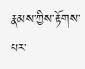རྣམས་ཀྱིས་རྟོགས་པར་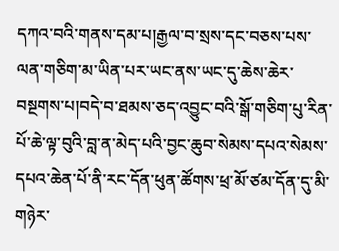དཀའ་བའི་གནས་དམ་པ།རྒྱལ་བ་སྲས་དང་བཅས་པས་ལན་གཅིག་མ་ཡིན་པར་ཡང་ནས་ཡང་དུ་ཆེས་ཆེར་བསྔགས་པ།བདེ་བ་ཐམས་ཅད་འབྱུང་བའི་སྒོ་གཅིག་པུ་རིན་པོ་ཆེ་ལྟ་བུའི་བླ་ན་མེད་པའི་བྱང་ཆུབ་སེམས་དཔའ་སེམས་དཔའ་ཆེན་པོ་ནི་རང་དོན་ཕུན་ཚོགས་ཕྲ་མོ་ཙམ་དོན་དུ་མི་གཉེར་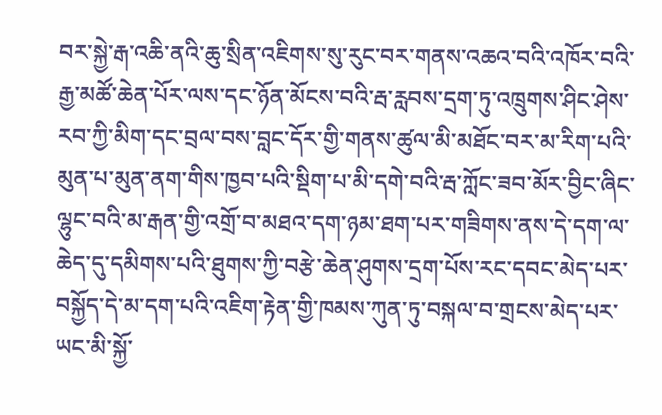བར་སྐྱེ་རྒ་འཆི་ནའི་ཆུ་སྲིན་འཇིགས་སུ་རུང་བར་གནས་འཆའ་བའི་འཁོར་བའི་རྒྱ་མཚོ་ཆེན་པོར་ལས་དང་ཉོན་མོངས་བའི་རྦ་རླབས་དྲག་ཏུ་འཁྲུགས་ཤིང་ཤེས་རབ་ཀྱི་མིག་དང་བྲལ་བས་བླང་དོར་གྱི་གནས་ཚུལ་མི་མཐོང་བར་མ་རིག་པའི་མུན་པ་མུན་ནག་གིས་ཁྱབ་པའི་སྡིག་པ་མི་དགེ་བའི་རྦ་ཀློང་ཟབ་མོར་བྱིང་ཞིང་ལྷུང་བའི་མ་རྒན་གྱི་འགྲོ་བ་མཐའ་དག་ཉམ་ཐག་པར་གཟིགས་ནས་དེ་དག་ལ་ཆེད་དུ་དམིགས་པའི་ཐུགས་ཀྱི་བརྩེ་ཆེན་ཤུགས་དྲག་པོས་རང་དབང་མེད་པར་བསྐྱོད་དེ་མ་དག་པའི་འཇིག་རྟེན་གྱི་ཁམས་ཀུན་ཏུ་བསྐལ་བ་གྲངས་མེད་པར་ཡང་མི་སྐྱོ་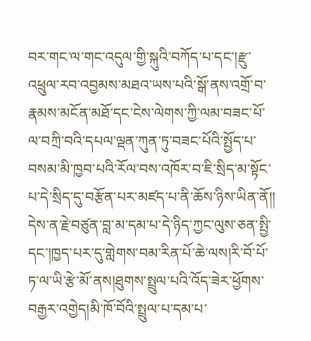བར་གང་ལ་གང་འདུལ་གྱི་སྐུའི་བཀོད་པ་དང་།རྫུ་འཕྲུལ་རབ་འབྱམས་མཐའ་ཡས་པའི་སྒོ་ནས་འགྲོ་བ་རྣམས་མངོན་མཐོ་དང་ངེས་ལེགས་ཀྱི་ལམ་བཟང་པོ་ལ་བཀྲི་བའི་དཔལ་ལྡན་ཀུན་ཏུ་བཟང་པོའི་སྤྱོད་པ་བསམ་མི་ཁྱབ་པའི་རོལ་བས་འཁོར་བ་ཇི་སྲིད་མ་སྟོང་པ་དེ་སྲིད་དུ་བརྩོན་པར་མཛད་པ་ནི་ཆོས་ཉིས་ཡིན་ནོ།།
དེས་ན་རྗེ་བཙུན་བླ་མ་དམ་པ་དེ་ཉིད་ཀྱང་ལུས་ཅན་སྤྱི་དང་།ཁྱད་པར་དུ་གླེགས་བམ་རིན་པོ་ཆེ་ལས།རི་བོ་པོ་ཏ་ལ་ཡི་རྩེ་མོ་ནས།ཐུགས་སྤྲུལ་པའི་འོད་ཟེར་ཕྱོགས་བརྒྱར་འགྱེད།མི་ཁོ་བོའི་སྤྲུལ་པ་དམ་པ་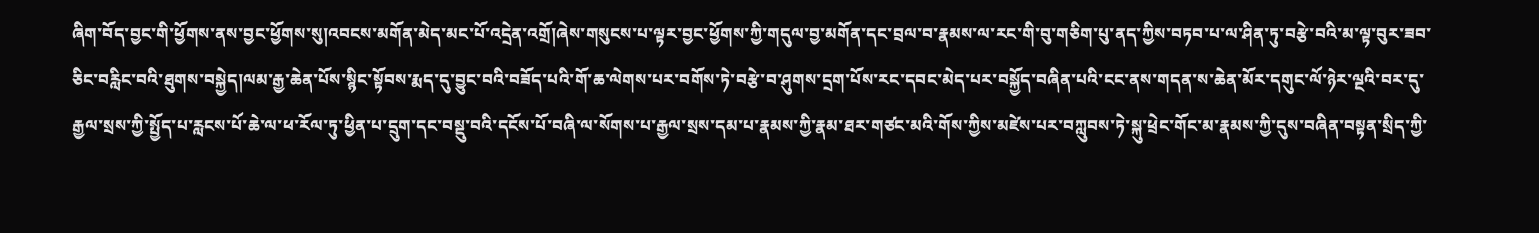ཞིག་བོད་བྱང་གི་ཕྱོགས་ནས་བྱང་ཕྱོགས་སུ།འབངས་མགོན་མེད་མང་པོ་འདྲེན་འགྲོ།ཞེས་གསུངས་པ་ལྟར་བྱང་ཕྱོགས་ཀྱི་གདུལ་བྱ་མགོན་དང་བྲལ་བ་རྣམས་ལ་རང་གི་བུ་གཅིག་པུ་ནད་ཀྱིས་བཏབ་པ་ལ་ཤིན་ཏུ་བརྩེ་བའི་མ་ལྟ་བུར་ཟབ་ཅིང་བརླིང་བའི་ཐུགས་བསྐྱེད།ལམ་རྒྱ་ཆེན་པོས་སྙིང་སྟོབས་རྨད་དུ་བྱུང་བའི་བཟོད་པའི་གོ་ཆ་ལེགས་པར་བགོས་ཏེ་བརྩེ་བ་ཤུགས་དྲག་པོས་རང་དབང་མེད་པར་བསྐྱོད་བཞིན་པའི་ངང་ནས་གདན་ས་ཆེན་མོར་དགུང་ལོ་ཉེར་ལྔའི་བར་དུ་རྒྱལ་སྲས་ཀྱི་སྤྱོད་པ་རླངས་པོ་ཆེ་ལ་ཕ་རོལ་ཏུ་ཕྱིན་པ་དྲུག་དང་བསྡུ་བའི་དངོས་པོ་བཞི་ལ་སོགས་པ་རྒྱལ་སྲས་དམ་པ་རྣམས་ཀྱི་རྣམ་ཐར་གཙང་མའི་གོས་ཀྱིས་མཛེས་པར་བཀླུབས་ཏེ་སྐུ་ཕྲེང་གོང་མ་རྣམས་ཀྱི་དུས་བཞིན་བསྟན་སྲིད་ཀྱི་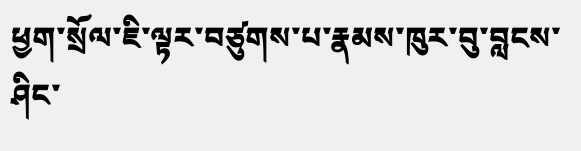ཕྱག་སྲོལ་ཇི་ལྟར་བཙུགས་པ་རྣམས་ཁུར་བུ་བླངས་ཤིང་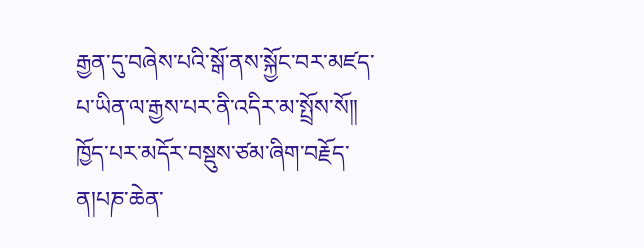རྒྱན་དུ་བཞེས་པའི་སྒོ་ནས་སྐྱོང་བར་མཛད་པ་ཡིན་ལ་རྒྱས་པར་ནི་འདིར་མ་སྤྲོས་སོ།།
ཁྱོད་པར་མདོར་བསྡུས་ཙམ་ཞིག་བརྗོད་ན།པཎ་ཆེན་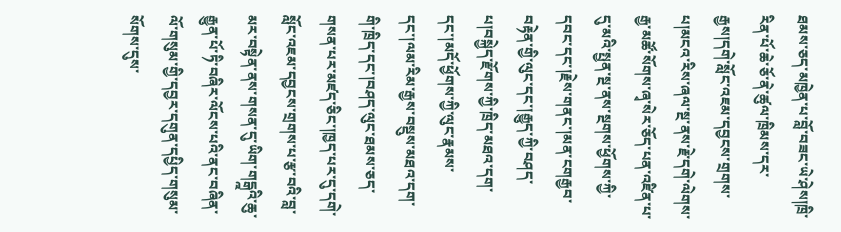ཐམས་ཅད་མཁྱེན་པ་བློ་བཟང་ཡེ་ཤེས།ཁྲི་རིན་པོ་ཆེ་ཅོ་ནེ་ཚུལ་ཁྲིམས་དར་རྒྱས།དགེ་སློང་འཇམ་དབྱངས་གྲགས་པ།མངའ་རིས་ཞལ་སྔ་ནས་རྗེ་དགེ་ལེགས་རྒྱ་མཚོ་སོགས་ཞྭ་སེར་ཅོད་པན་འཛིན་པ་དུ་མའི་སྤྱན་སྔ་ནས་སྔགས་ཕྱོགས་ཀྱི་དབང་དང་།རྗེས་གནང་།མན་ངགརྒྱབ་བརྟེན་གྱི་ལུང་དང་།རྒྱུད་ཀྱི་བཤད་པ།བསྐྱེད་རྫོགས་ཀྱི་ཁྲིད་མཐའ་དག་དང་།མདོ་ཕྱོགས་ཀྱི་ལུང་རྣམས་དང་།ལམ་རིམ་རྒྱས་བསྡུས་མཐའ་དག་གི་ཁྲིད་དང་།བཤད་ལུང་ཐམས་ཅད་གསན་པར་མཛད་ཅིང་།ཁྱད་པར་དུ་དགེ་སློང་འཇམ་དབྱངས་གྲགས་པ་རྩ་བའི་བླ་མར་བསྟེན་ནས་གསན་དུ་ཡིག་གདྒྰའི་ཆུ་རྒྱུན་པོ་ཏི་བཞིར་ལོངས་པའི་ནང་བཞིན་ལོ་གསུམ་གྱི་དབྱར་དགུན་དཔྱིད་གསུམ་སོགས་དུས་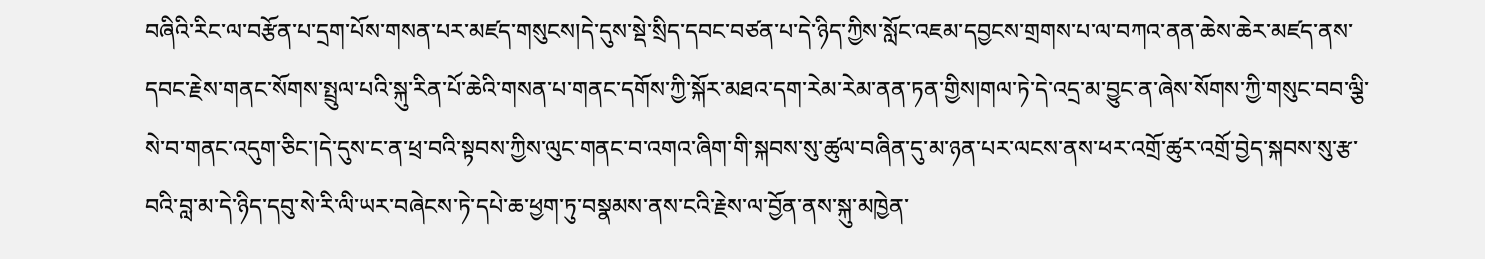བཞིའི་རིང་ལ་བརྩོན་པ་དྲག་པོས་གསན་པར་མཛད་གསུངས།དེ་དུས་སྡེ་སྲིད་དབང་བཙན་པ་དེ་ཉིད་ཀྱིས་སློང་འཇམ་དབྱངས་གྲགས་པ་ལ་བཀའ་ནན་ཆེས་ཆེར་མཛད་ནས་དབང་རྗེས་གནང་སོགས་སྤྲུལ་པའི་སྐུ་རིན་པོ་ཆེའི་གསན་པ་གནང་དགོས་ཀྱི་སྐོར་མཐའ་དག་རེམ་རེམ་ནན་ཏན་གྱིས།གལ་ཏེ་དེ་འདྲ་མ་བྱུང་ན་ཞེས་སོགས་ཀྱི་གསུང་བབ་ལྕི་སེ་བ་གནང་འདུག་ཅིང་།དེ་དུས་ང་ན་ཕྲ་བའི་སྟབས་ཀྱིས་ལུང་གནང་བ་འགའ་ཞིག་གི་སྐབས་སུ་ཚུལ་བཞིན་དུ་མ་ཉན་པར་ལངས་ནས་ཕར་འགྲོ་ཚུར་འགྲོ་བྱེད་སྐབས་སུ་རྩ་བའི་བླ་མ་དེ་ཉིད་དབུ་སེ་རི་ལི་ཡར་བཞེངས་ཏེ་དཔེ་ཆ་ཕྱག་ཏུ་བསྣམས་ནས་ངའི་རྗེས་ལ་བྱོན་ནས་སྐུ་མཁྱེན་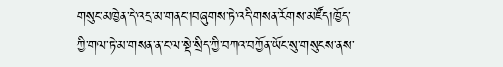གསུང་མཁྱེན་དེ་འདྲ་མ་གནང་།བཞུགས་ཏེ་འདི་གསན་རོགས་མཛོད།ཁྱོད་ཀྱི་གལ་ཏེ་མ་གསན་ན་ང་ལ་སྡེ་སྲིད་ཀྱི་བཀའ་བཀྱོན་ཡོང་སུ་གསུངས་ནས་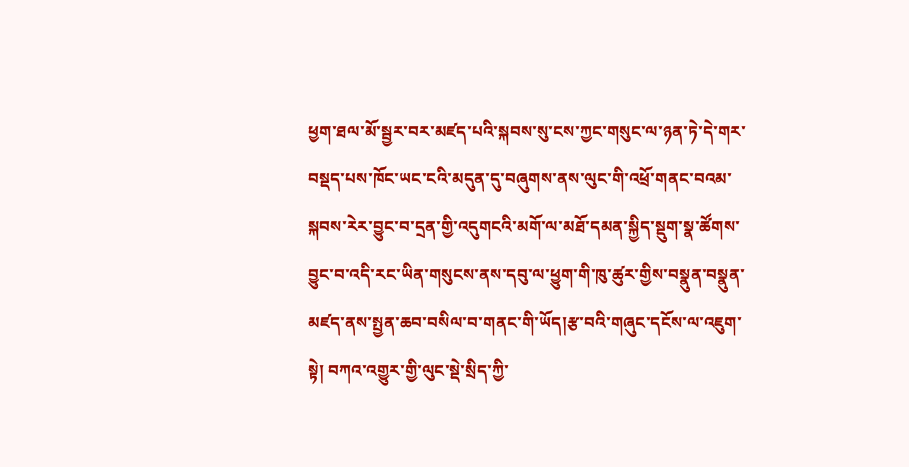ཕྱག་ཐལ་མོ་སྦྱར་བར་མཛད་པའི་སྐབས་སུ་ངས་ཀྱང་གསུང་ལ་ཉན་ཏེ་དེ་གར་བསྡད་པས་ཁོང་ཡང་ངའི་མདུན་དུ་བཞུགས་ནས་ལུང་གི་འཕྲོ་གནང་བའམ་སྐབས་རེར་བྱུང་བ་དྲན་གྱི་འདུགངའི་མགོ་ལ་མཐོ་དམན་སྐྱིད་སྡུག་སྣ་ཚོགས་བྱུང་བ་འདི་རང་ཡིན་གསུངས་ནས་དབུ་ལ་ཕྱུག་གི་ཁུ་ཚུར་གྱིས་བསྣུན་བསྣུན་མཛད་ནས་སྤྱན་ཆབ་བསིལ་བ་གནང་གི་ཡོད།རྩ་བའི་གཞུང་དངོས་ལ་འཇུག་སྟེ། བཀའ་འགྱུར་གྱི་ལུང་སྡེ་སྲིད་ཀྱི་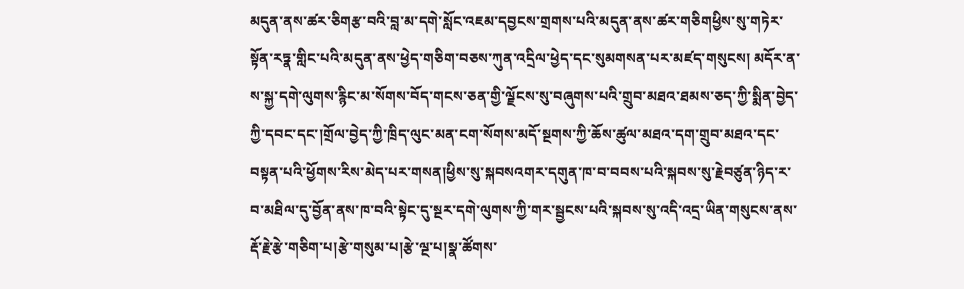མདུན་ནས་ཚར་ཅིགརྩ་བའི་བླ་མ་དགེ་སློང་འཇམ་དབྱངས་གྲགས་པའི་མདུན་ནས་ཚར་གཅིགཕྱིས་སུ་གཏེར་སྟོན་རཏྣ་གླིང་པའི་མདུན་ནས་ཕྱེད་གཅིག་བཅས་ཀུན་འདྲིལ་ཕྱེད་དང་སུམགསན་པར་མཛད་གསུངས། མདོར་ན་ས་སྐྱ་དགེ་ལུགས་རྙིང་མ་སོགས་བོད་གངས་ཅན་གྱི་ལྗོངས་སུ་བཞུགས་པའི་གྲུབ་མཐའ་ཐམས་ཅད་ཀྱི་སྨིན་བྱེད་ཀྱི་དབང་དང་།གྲོལ་བྱེད་ཀྱི་ཁྲིད་ལུང་མན་ངག་སོགས་མདོ་སྔགས་ཀྱི་ཆོས་ཚུལ་མཐའ་དག་གྲུབ་མཐའ་དང་བསྟན་པའི་ཕྱོགས་རིས་མེད་པར་གསན།ཕྱིས་སུ་སྐབསའགར་དགུན་ཁ་བ་བབས་པའི་སྐབས་སུ་རྗེབཙུན་ཉིད་ར་བ་མཐིལ་དུ་བྱོན་ནས་ཁ་བའི་སྟེང་དུ་སྔར་དགེ་ལུགས་ཀྱི་གར་སྦྱངས་པའི་སྐབས་སུ་འདི་འདྲ་ཡིན་གསུངས་ནས་རྡོ་རྗེ་རྩེ་གཅིག་པ།རྩེ་གསུམ་པ།རྩེ་ལྔ་པ།སྣ་ཚོགས་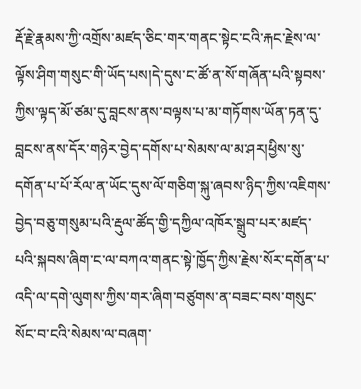རྡོ་རྗེ་རྣམས་ཀྱི་འགྲོས་མཛད་ཅིང་གར་གནང་སྟེང་ངའི་རྐང་རྗེས་ལ་ལྟོས་ཤིག་གསུང་གི་ཡོད་པས།དེ་དུས་ང་ཚོ་ན་སོ་གཞོན་པའི་སྟབས་ཀྱིས་ལྟད་མོ་ཙམ་དུ་བླངས་ནས་བལྟས་པ་མ་གཏོགས་ཡོན་ཏན་དུ་བླངས་ནས་དོར་གཉེར་བྱེད་དགོས་པ་སེམས་ལ་མ་ཤར།ཕྱིས་སུ་དགོན་པ་པོ་རོལ་ན་ཡོང་དུས་ལོ་གཅིག་སྐུ་ཞབས་ཉིད་ཀྱིས་འཇིགས་བྱེད་བཅུ་གསུམ་པའི་རྡུལ་ཚོད་གྱི་དཀྱིལ་འཁོར་སྒྲུབ་པར་མཛད་པའི་སྐབས་ཞིག་ང་ལ་བཀའ་གནང་སྟེ་ཁྱོད་ཀྱིས་རྗེས་སོར་དགོན་པ་འདི་ལ་དགེ་ལུགས་ཀྱིས་གར་ཞིག་བཙུགས་ན་བཟང་བས་གསུང་སོང་བ་ངའི་སེམས་ལ་བཞག་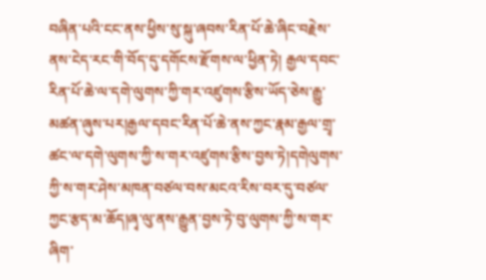བཞིན་པའི་ངང་ནས་ཕྱིས་སུ་སྐུ་ཞབས་རིན་པོ་ཆེ་ཞིང་བརྗེས་ནས་ངེད་རང་གི་བོད་དུ་དགོངས་རྫོགས་ལ་ཕྱིན་ཏེ། རྒྱལ་དབང་རིན་པོ་ཆེ་ལ་དགེ་ལུགས་ཀྱི་གར་འཛུགས་རྩིས་ཡོད་ཅེས་རྒྱུ་མཚན་ཞུས་པར།རྒྱལ་དབང་རིན་པོ་ཆེ་ནས་ཀྱང་རྣམ་རྒྱལ་གྲྭ་ཚང་ལ་དགེ་ལུགས་ཀྱི་ས་གར་འཛུགས་རྩིས་བྱས་ཏེ།དགེལུགས་ཀྱི་ས་གར་ཤེས་མཁན་བཙལ་བས་མངའ་རིས་བར་དུ་བཙལ་ཀྱང་རྩད་མ་ཆོད།ཞྭ་ལུ་ནས་རྒྱུན་བྱས་ཏེ་བུ་ལུགས་ཀྱི་ས་གར་ཞིག་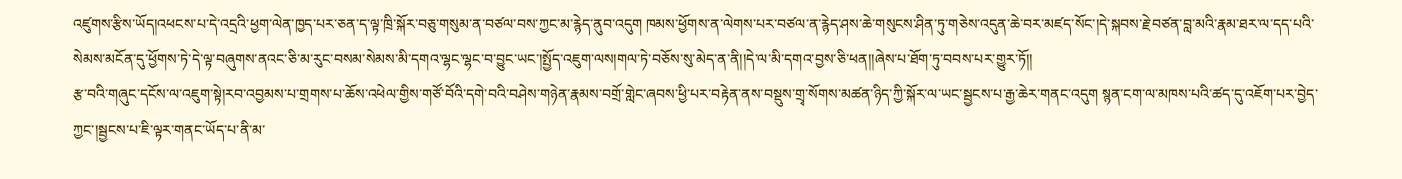འཛུགས་རྩིས་ཡོད།འཕངས་པ་དེ་འདྲའི་ཕྱག་ལེན་ཁྱད་པར་ཅན་ད་ལྟ་ཁྲི་སྐོར་བཅུ་གསུམ་ན་བཙལ་བས་ཀྱང་མ་རྙེད་ནུབ་འདུག ཁམས་ཕྱོགས་ན་ལེགས་པར་བཙལ་ན་རྙེད་ཤས་ཆེ་གསུངས་ཤིན་ཏུ་གཅེས་འདུན་ཆེ་བར་མཛད་སོང་།དེ་སྐབས་རྗེ་བཙན་བླ་མའི་རྣམ་ཐར་ལ་དད་པའི་སེམས་མངོན་དུ་ཕྱོགས་ཏེ་དེ་ལྟ་བཞུགས་ནའང་ཅི་མ་རུང་བསམ་སེམས་མི་དགའ་ལྷང་ལྷང་བ་བྱུང་ཡང་།སྤྱོད་འཇུག་ལས།གལ་ཏེ་བཅོས་སུ་མེད་ན་ནི།།དེ་ལ་མི་དགའ་བྱས་ཅི་ཕན།།ཞེས་པ་ཐོག་ཏུ་བབས་པར་གྱུར་ཏོ།།
རྩ་བའི་གཞུང་དངོས་ལ་འཇུག་སྟེ།རབ་འབྱམས་པ་གྲགས་པ་ཆོས་འཕེལ་གྱིས་གཙོ་བོའི་དགེ་བའི་བཤེས་གཉེན་རྣམས་བགྲོ་གླེང་ཞབས་ཕྱི་པར་བརྟེན་ནས་བསྡུས་གྲྭ་སོགས་མཚན་ཉིད་ཀྱི་སྐོར་ལ་ཡང་སྦྱངས་པ་རྒྱ་ཆེར་གནང་འདུག སྙན་ངག་ལ་མཁས་པའི་ཚད་དུ་འཇོག་པར་བྱེད་ཀྱང་།སྦྱངས་པ་ཇི་ལྟར་གནང་ཡོད་པ་ནི་མ་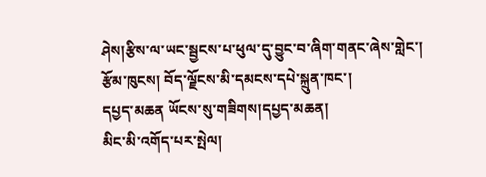ཤེས།རྩིས་ལ་ཡང་སྦྱངས་པ་ཕུལ་དུ་བྱུང་བ་ཞིག་གནང་ཞེས་གླེང་།
རྩོམ་ཁུངས། བོད་ལྗོངས་མི་དམངས་དཔེ་སྐྲུན་ཁང་།
དཔྱད་མཆན ཡོངས་སུ་གཟིགས།དཔྱད་མཆན།
མིང་མི་འགོད་པར་སྤེལ།